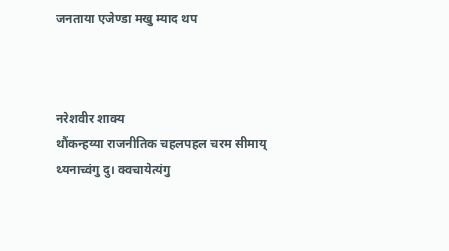जनताया एजेण्डा मखु म्याद थप



नरेशवीर शाक्य
थौंकन्हय्या राजनीतिक चहलपहल चरम सीमाय् थ्यनाच्वंगु दु। क्वचायेत्यंगु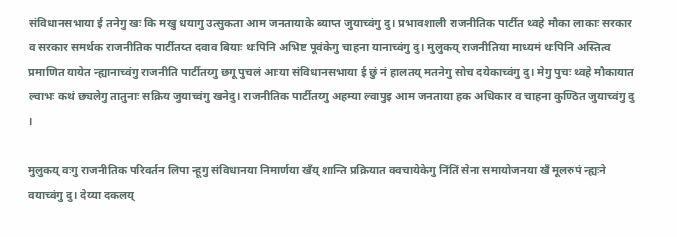संविधानसभाया ई तनेगु खः कि मखु धयागु उत्सुकता आम जनतायाके ब्याप्त जुयाच्वंगु दु। प्रभावशाली राजनीतिक पार्टीत थ्वहे मौका लाकाः सरकार व सरकार समर्थक राजनीतिक पार्टीतय्त दवाव बियाः थःपिनि अभिष्ट पूवंकेगु चाहना यानाच्वंगु दु। मुलुकय् राजनीतिया माध्यमं थःपिनि अस्तित्व प्रमाणित यायेत न्ह्यानाच्वंगु राजनीति पार्टीतय्गु छगू पुचलं आःया संविधानसभाया ई छुं नं हालतय् मतनेगु सोच दयेकाच्वंगु दु। मेगु पुचः थ्वहे मौकायात ल्वाभः कथं छ्यलेगु तातुनाः सक्रिय जुयाच्वंगु खनेदु। राजनीतिक पार्टीतय्गु अहम्या ल्वापुइ आम जनताया हक अधिकार व चाहना कुण्ठित जुयाच्वंगु दु ।

मुलुकय् वःगु राजनीतिक परिवर्तन लिपा न्हूगु संविधानया निमार्णया खँय् शान्ति प्रक्रियात क्वचायेकेगु निंतिं सेना समायोजनया खँ मूलरुपं न्ह्यःने वयाच्वंगु दु। देय्या दकलय्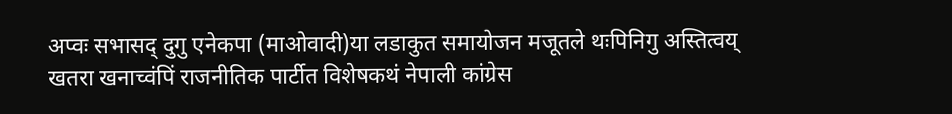अप्वः सभासद् दुगु एनेकपा (माओवादी)या लडाकुत समायोजन मजूतले थःपिनिगु अस्तित्वय् खतरा खनाच्वंपिं राजनीतिक पार्टीत विशेषकथं नेपाली कांग्रेस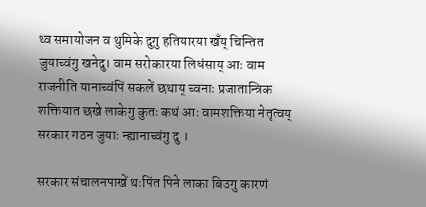थ्व समायोजन व थुमिके दुगु हतियारया खँय् चिन्तित जुयाच्वंगु खनेदु। वाम सरोकारया लिधंसाय् आः वाम राजनीति यानाच्वंपिं सकलें छथाय् च्वनाः प्रजातान्त्रिक शक्तियात छखे लाकेगु कुतः कथं आः वामशक्तिया नेतृत्वय् सरकार गठन जुयाः न्ह्यानाच्वंगु दु ।

सरकार संचालनपाखें थःपिंत पिने लाका बिउगु कारणं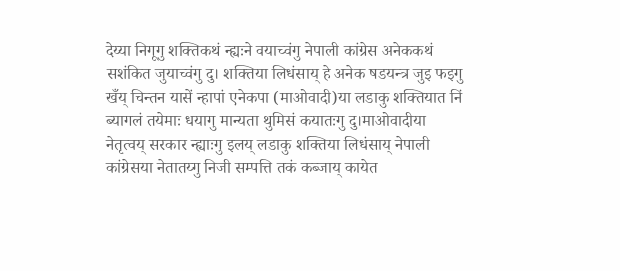देय्या निगूगु शक्तिकथं न्ह्यःने वयाच्वंगु नेपाली कांग्रेस अनेककथं सशंकित जुयाच्वंगु दु। शक्तिया लिधंसाय् हे अनेक षडयन्त्र जुइ फइगु खँय् चिन्तन यासें न्हापां एनेकपा (माओवादी)या लडाकु शक्तियात निं ब्यागलं तयेमाः धयागु मान्यता थुमिसं कयातःगु दु।माओवादीया नेतृत्वय् सरकार न्ह्याःगु इलय् लडाकु शक्तिया लिधंसाय् नेपाली कांग्रेसया नेतातय्गु निजी सम्पत्ति तकं कब्जाय् कायेत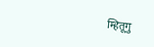म्हितूगु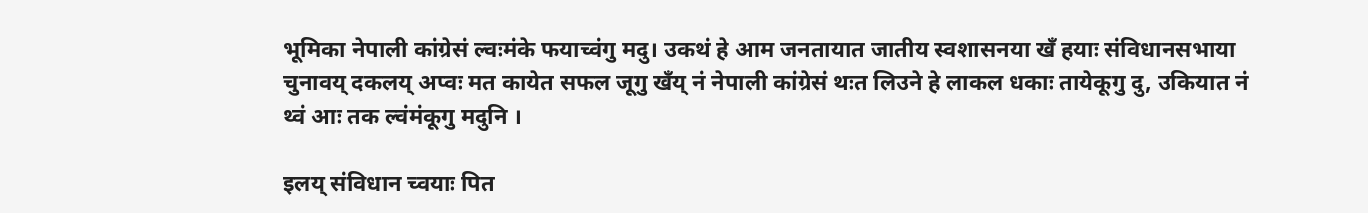भूमिका नेपाली कांग्रेसं ल्वःमंके फयाच्वंगु मदु। उकथं हे आम जनतायात जातीय स्वशासनया खँ हयाः संविधानसभाया चुनावय् दकलय् अप्वः मत कायेत सफल जूगु खँय् नं नेपाली कांग्रेसं थःत लिउने हे लाकल धकाः तायेकूगु दु, उकियात नं थ्वं आः तक ल्वंमंकूगु मदुनि ।

इलय् संविधान च्वयाः पित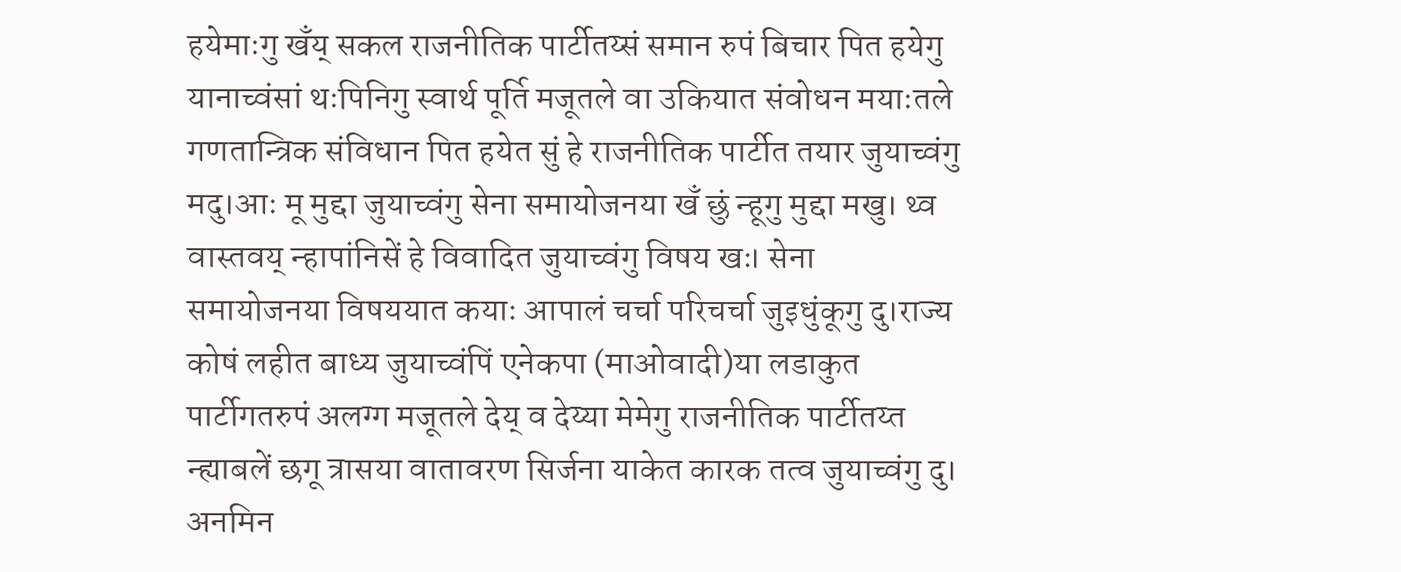हयेमाःगु खँय् सकल राजनीतिक पार्टीतय्सं समान रुपं बिचार पित हयेगु यानाच्वंसां थःपिनिगु स्वार्थ पूर्ति मजूतले वा उकियात संवोधन मयाःतले गणतान्त्रिक संविधान पित हयेत सुं हे राजनीतिक पार्टीत तयार जुयाच्वंगु मदु।आः मू मुद्दा जुयाच्वंगु सेना समायोजनया खँ छुं न्हूगु मुद्दा मखु। थ्व वास्तवय् न्हापांनिसें हे विवादित जुयाच्वंगु विषय खः। सेना समायोजनया विषययात कयाः आपालं चर्चा परिचर्चा जुइधुंकूगु दु।राज्य कोषं लहीत बाध्य जुयाच्वंपिं एनेकपा (माओवादी)या लडाकुत पार्टीगतरुपं अलग्ग मजूतले देय् व देय्या मेमेगु राजनीतिक पार्टीतय्त न्ह्याबलें छगू त्रासया वातावरण सिर्जना याकेत कारक तत्व जुयाच्वंगु दु। अनमिन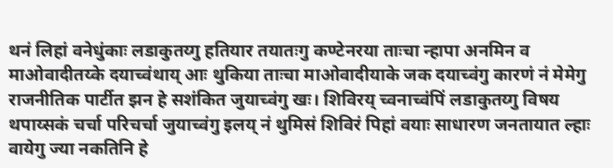थनं लिहां वनेधुंकाः लडाकुतय्गु हतियार तयातःगु कण्टेनरया ताःचा न्हापा अनमिन व माओवादीतय्के दयाच्वंथाय् आः थुकिया ताःचा माओवादीयाके जक दयाच्वंगु कारणं नं मेमेगु राजनीतिक पार्टीत झन हे सशंकित जुयाच्वंगु खः। शिविरय् च्वनाच्वंपिं लडाकुतय्गु विषय थपाय्सकं चर्चा परिचर्चा जुयाच्वंगु इलय् नं थुमिसं शिविरं पिहां वयाः साधारण जनतायात ल्हाः वायेगु ज्या नकतिनि हे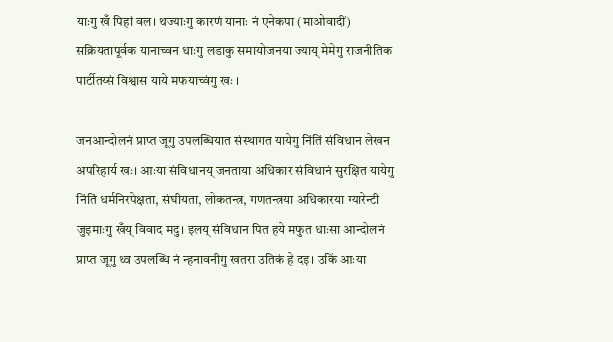याःगु खँ पिहां वल। थज्याःगु कारणं यानाः नं एनेकपा (माओवादीं) सक्रियतापूर्वक यानाच्वन धाःगु लडाकु समायोजनया ज्याय् मेमेगु राजनीतिक पार्टीतय्सं विश्वास याये मफयाच्वंगु खः ।

जनआन्दोलनं प्राप्त जूगु उपलब्धियात संस्थागत यायेगु निंतिं संविधान लेखन अपरिहार्य खः। आःया संविधानय् जनताया अधिकार संविधानं सुरक्षित यायेगु निंतिं धर्मनिरपेक्षता, संघीयता, लोकतन्त्र, गणतन्त्रया अधिकारया ग्यारेन्टी जुइमाःगु खँय् विवाद मदु। इलय् संविधान पित हये मफुत धाःसा आन्दोलनं प्राप्त जूगु थ्व उपलब्धि नं न्हनावनीगु खतरा उतिकं हे दइ। उकिं आःया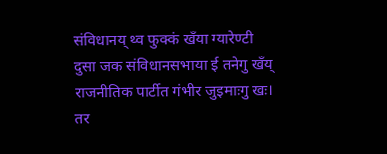संविधानय् थ्व फुक्कं खँया ग्यारेण्टी दुसा जक संविधानसभाया ई तनेगु खँय् राजनीतिक पार्टीत गंभीर जुइमाःगु खः। तर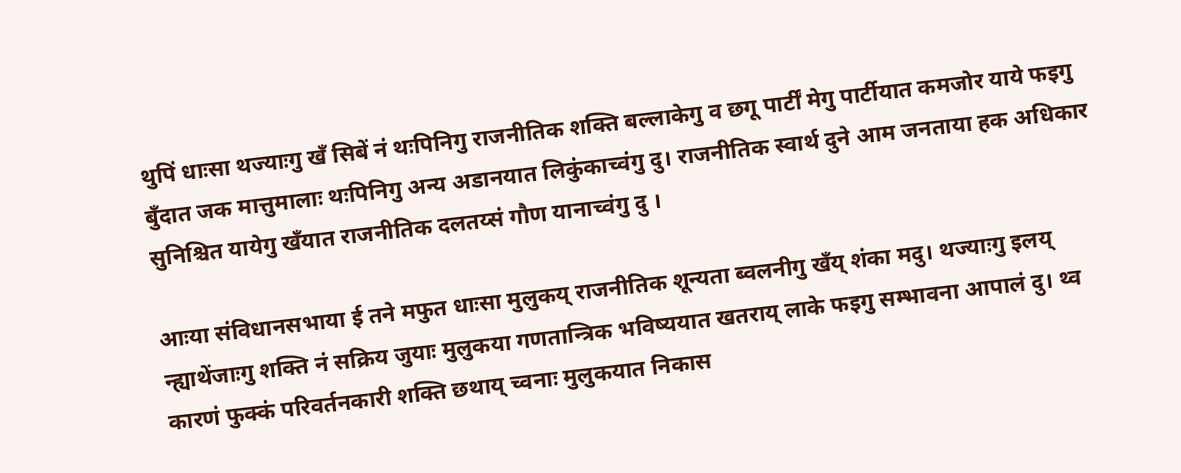थुपिं धाःसा थज्याःगु खँ सिबें नं थःपिनिगु राजनीतिक शक्ति बल्लाकेगु व छगू पार्टीं मेगु पार्टीयात कमजोर याये फइगु बुँदात जक मात्तुमालाः थःपिनिगु अन्य अडानयात लिकुंकाच्वंगु दु। राजनीतिक स्वार्थ दुने आम जनताया हक अधिकार सुनिश्चित यायेगु खँयात राजनीतिक दलतय्सं गौण यानाच्वंगु दु ।

आःया संविधानसभाया ई तने मफुत धाःसा मुलुकय् राजनीतिक शून्यता ब्वलनीगु खँय् शंका मदु। थज्याःगु इलय् न्ह्याथेंजाःगु शक्ति नं सक्रिय जुयाः मुलुकया गणतान्त्रिक भविष्ययात खतराय् लाके फइगु सम्भावना आपालं दु। थ्व कारणं फुक्कं परिवर्तनकारी शक्ति छथाय् च्वनाः मुलुकयात निकास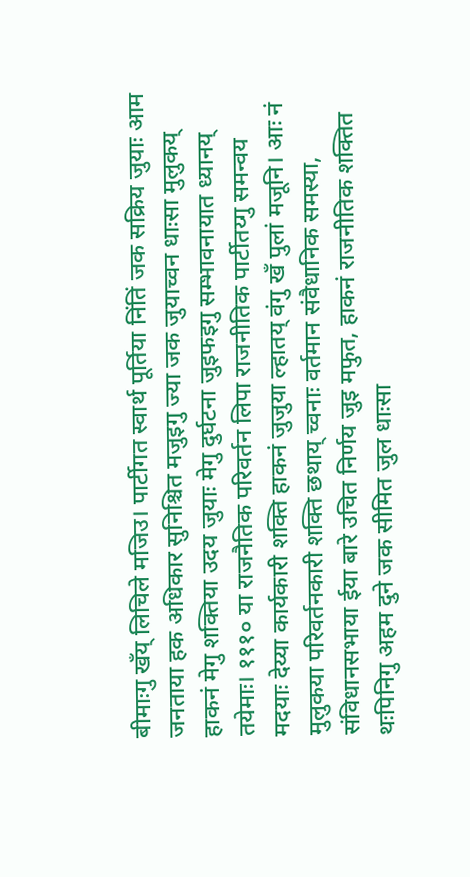बीमाःगु खँय् लिचिले मजिउ। पार्टीगत स्वार्थ पूर्तिया निंतिं जक सक्रिय जुयाः आम जनताया हक अधिकार सुनिश्चित मजुइगु ज्या जक जुयाच्वन धाःसा मुलुकय् हाकनं मेगु शक्तिया उदय जुयाः मेगु दुर्घटना जुइफइगु सम्भावनायात ध्यानय् तयेमाः। १११० या राजनैतिक परिवर्तन लिपा राजनीतिक पार्टीतय्गु समन्वय मदयाः देय्या कार्यकारी शक्ति हाकनं जुजुया ल्हातय् वंगु खँ पुलां मजूनि। आः नं मुलुकया परिवर्तनकारी शक्ति छथाय् च्वनाः वर्तमान संवैधानिक समस्या, संविधानसभाया ईया बारे उचित निर्णय जुइ मफुत, हाकनं राजनीतिक शक्तित थःपिनिगु अहम दुने जक सीमित जुल धाःसा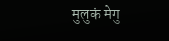मुलुकं मेगु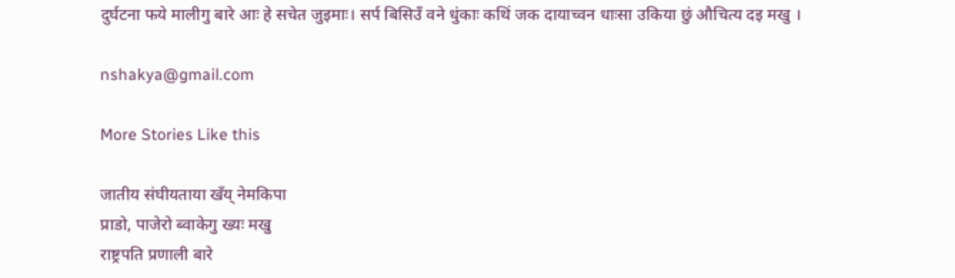दुर्घटना फये मालीगु बारे आः हे सचेत जुइमाः। सर्प बिसिउँ वने धुंकाः कथिं जक दायाच्वन धाःसा उकिया छुं औचित्य दइ मखु ।

nshakya@gmail.com

More Stories Like this

जातीय संघीयताया खँय् नेमकिपा
प्राडो, पाजेरो ब्वाकेगु ख्यः मखु
राष्ट्रपति प्रणाली बारे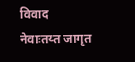विवाद
नेवाःतय्त जागृत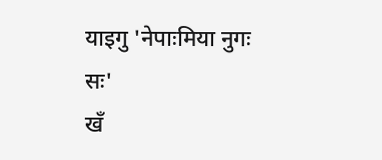याइगु 'नेपाःमिया नुगः सः'
खँ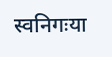स्वनिगःया